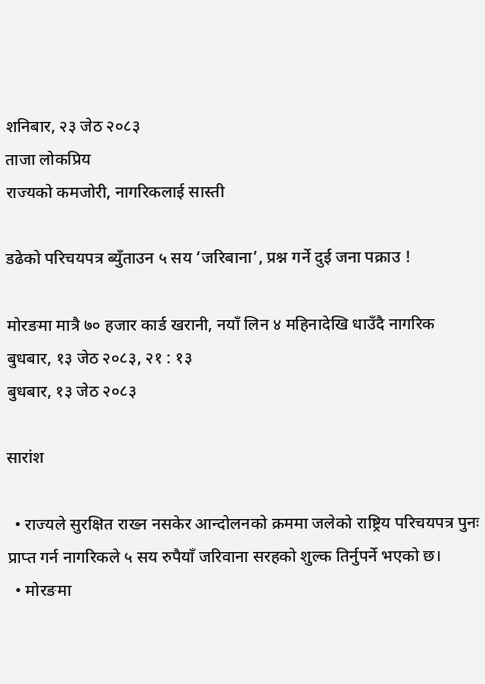शनिबार, २३ जेठ २०८३
ताजा लोकप्रिय
राज्यको कमजोरी, नागरिकलाई सास्ती

डढेको परिचयपत्र ब्युँताउन ५ सय ‘जरिबाना’, प्रश्न गर्ने दुई जना पक्राउ !

मोरङमा मात्रै ७० हजार कार्ड खरानी, नयाँ लिन ४ महिनादेखि धाउँदै नागरिक
बुधबार, १३ जेठ २०८३, २१ : १३
बुधबार, १३ जेठ २०८३

सारांश

  • राज्यले सुरक्षित राख्न नसकेर आन्दोलनको क्रममा जलेको राष्ट्रिय परिचयपत्र पुनः प्राप्त गर्न नागरिकले ५ सय रुपैयाँ जरिवाना सरहको शुल्क तिर्नुपर्ने भएको छ।
  • मोरङमा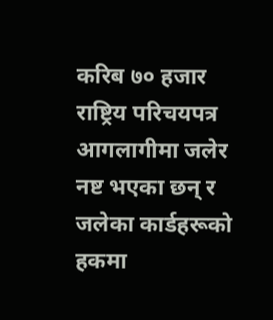करिब ७० हजार राष्ट्रिय परिचयपत्र आगलागीमा जलेर नष्ट भएका छन् र जलेका कार्डहरूको हकमा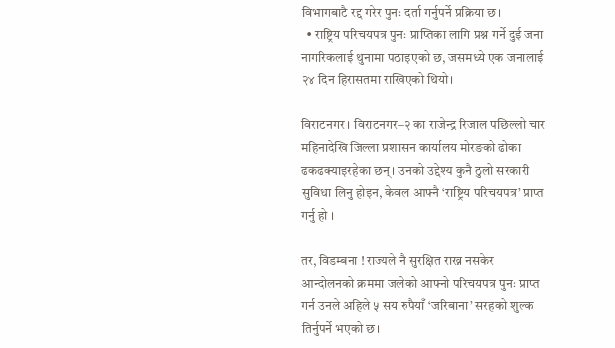विभागबाटै रद्द गरेर पुनः दर्ता गर्नुपर्ने प्रक्रिया छ।
  • राष्ट्रिय परिचयपत्र पुनः प्राप्तिका लागि प्रश्न गर्ने दुई जना नागरिकलाई थुनामा पठाइएको छ, जसमध्ये एक जनालाई २४ दिन हिरासतमा राखिएको थियो।

विराटनगर । विराटनगर–२ का राजेन्द्र रिजाल पछिल्लो चार महिनादेखि जिल्ला प्रशासन कार्यालय मोरङको ढोका ढकढक्याइरहेका छन्। उनको उद्देश्य कुनै ठुलो सरकारी सुविधा लिनु होइन, केवल आफ्नै ‘राष्ट्रिय परिचयपत्र’ प्राप्त गर्नु हो ।

तर, विडम्बना ! राज्यले नै सुरक्षित राख्न नसकेर आन्दोलनको क्रममा जलेको आफ्नो परिचयपत्र पुनः प्राप्त गर्न उनले अहिले ५ सय रुपैयाँ ‘जरिबाना’ सरहको शुल्क तिर्नुपर्ने भएको छ।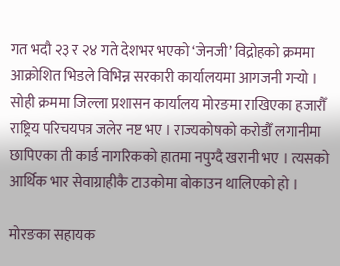गत भदौ २३ र २४ गते देशभर भएको ‘जेनजी’ विद्रोहको क्रममा आक्रोशित भिडले विभिन्न सरकारी कार्यालयमा आगजनी गर्‍यो । सोही क्रममा जिल्ला प्रशासन कार्यालय मोरङमा राखिएका हजारौँ राष्ट्रिय परिचयपत्र जलेर नष्ट भए । राज्यकोषको करोडौँ लगानीमा छापिएका ती कार्ड नागरिकको हातमा नपुग्दै खरानी भए । त्यसको आर्थिक भार सेवाग्राहीकै टाउकोमा बोकाउन थालिएको हो ।

मोरङका सहायक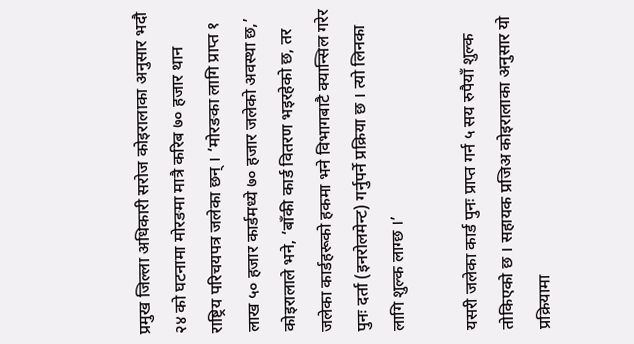प्रमुख जिल्ला अधिकारी सरोज कोइरालाका अनुसार भदौ २४ को घटनामा मोरङमा मात्रै करिब ७० हजार थान राष्ट्रिय परिचयपत्र जलेका छन् । ‘मोरङका लागि प्राप्त १ लाख ५० हजार कार्डमध्ये ७० हजार जलेको अवस्था छ,’ कोइरालाले भने, ‘बाँकी कार्ड वितरण भइरहेको छ, तर जलेका कार्डहरूको हकमा भने विभागबाटै क्यान्सिल गरेर पुनः दर्ता (इनरोलमेन्ट) गर्नुपर्ने प्रक्रिया छ । त्यो लिनका लागि शुल्क लाग्छ ।’

यसरी जलेका कार्ड पुनः प्राप्त गर्न ५ सय रुपैयाँ शुल्क तोकिएको छ । सहायक प्रजिअ कोइरालाका अनुसार यो प्रक्रियामा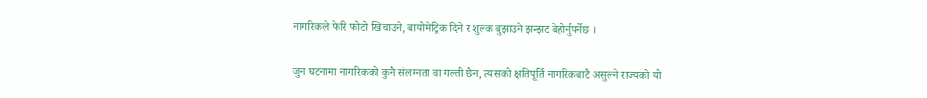नागरिकले फेरि फोटो खिचाउने, बायोमेट्रिक दिने र शुल्क बुझाउने झन्झट बेहोर्नुपर्नेछ ।

जुन घटनामा नागरिकको कुनै संलग्नता वा गल्ती छैन, त्यसको क्षतिपूर्ति नागरिकबाटै असुल्ने राज्यको यो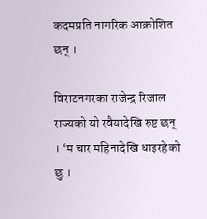कदमप्रति नागरिक आक्रोशित छन् ।

विराटनगरका राजेन्द्र रिजाल राज्यको यो रवैयादेखि रुष्ट छन् । ‘म चार महिनादेखि धाइरहेको छु ।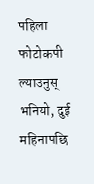पहिला फोटोकपी ल्याउनुस् भनियो, दुई महिनापछि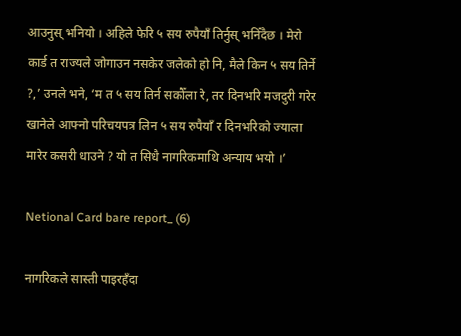आउनुस् भनियो । अहिले फेरि ५ सय रुपैयाँ तिर्नुस् भनिँदैछ । मेरो कार्ड त राज्यले जोगाउन नसकेर जलेको हो नि, मैले किन ५ सय तिर्ने ?,’ उनले भने, ‘म त ५ सय तिर्न सकौँला रे, तर दिनभरि मजदुरी गरेर खानेले आफ्नो परिचयपत्र लिन ५ सय रुपैयाँ र दिनभरिको ज्याला मारेर कसरी धाउने ? यो त सिधै नागरिकमाथि अन्याय भयो ।’

Netional Card bare report_ (6)

नागरिकले सास्ती पाइरहँदा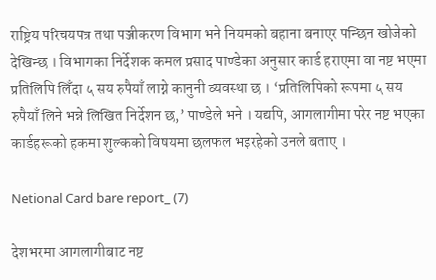राष्ट्रिय परिचयपत्र तथा पञ्जीकरण विभाग भने नियमको बहाना बनाएर पन्छिन खोजेको देखिन्छ । विभागका निर्देशक कमल प्रसाद पाण्डेका अनुसार कार्ड हराएमा वा नष्ट भएमा प्रतिलिपि लिँदा ५ सय रुपैयाँ लाग्ने कानुनी व्यवस्था छ । ‘प्रतिलिपिको रूपमा ५ सय रुपैयाँ लिने भन्ने लिखित निर्देशन छ,’ पाण्डेले भने । यद्यपि, आगलागीमा परेर नष्ट भएका कार्डहरूको हकमा शुल्कको विषयमा छलफल भइरहेको उनले बताए ।

Netional Card bare report_ (7)

देशभरमा आगलागीबाट नष्ट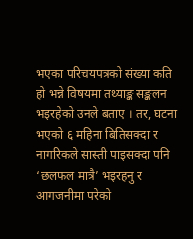भएका परिचयपत्रको संख्या कति हो भन्ने विषयमा तथ्याङ्क सङ्कलन भइरहेको उनले बताए । तर, घटना भएको ६ महिना बितिसक्दा र नागरिकले सास्ती पाइसक्दा पनि ‘छलफल मात्रै’ भइरहनु र आगजनीमा परेको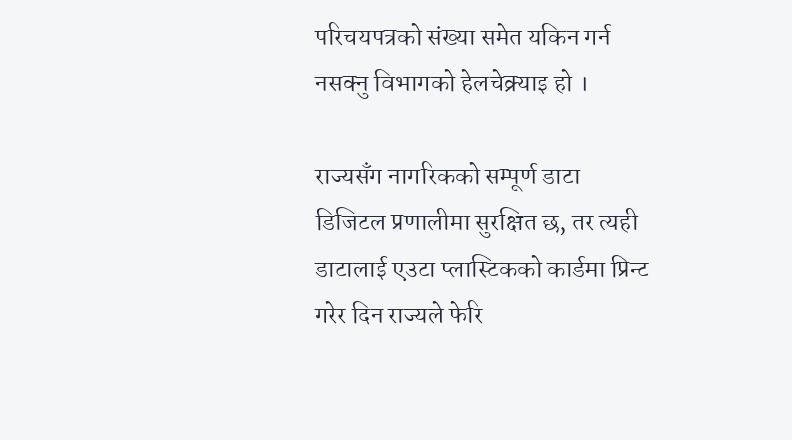परिचयपत्रको संख्या समेत यकिन गर्न नसक्नु विभागको हेलचेक्र्याइ हो ।

राज्यसँग नागरिकको सम्पूर्ण डाटा डिजिटल प्रणालीमा सुरक्षित छ, तर त्यही डाटालाई एउटा प्लास्टिकको कार्डमा प्रिन्ट गरेर दिन राज्यले फेरि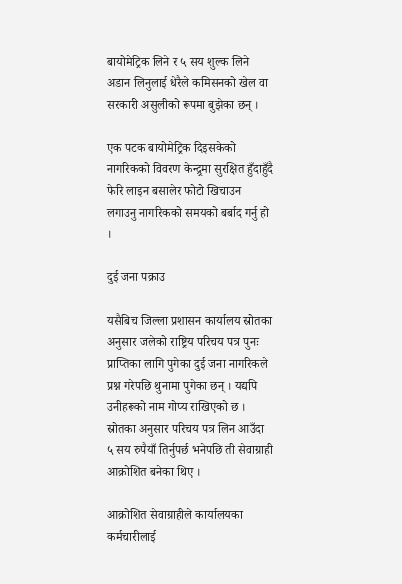बायोमेट्रिक लिने र ५ सय शुल्क लिने अडान लिनुलाई धेरैले कमिसनको खेल वा सरकारी असुलीको रूपमा बुझेका छन् ।

एक पटक बायोमेट्रिक दिइसकेको नागरिकको विवरण केन्द्र्रमा सुरक्षित हुँदाहुँदै फेरि लाइन बसालेर फोटो खिचाउन लगाउनु नागरिकको समयको बर्बाद गर्नु हो ।

दुई जना पक्राउ

यसैबिच जिल्ला प्रशासन कार्यालय स्रोतका अनुसार जलेको राष्ट्रिय परिचय पत्र पुनः प्राप्तिका लागि पुगेका दुई जना नागरिकले प्रश्न गरेपछि थुनामा पुगेका छन् । यद्यपि उनीहरूको नाम गोप्य राखिएको छ । स्रोतका अनुसार परिचय पत्र लिन आउँदा ५ सय रुपैयाँ तिर्नुपर्छ भनेपछि ती सेवाग्राही आक्रोशित बनेका थिए ।

आक्रोशित सेवाग्राहीले कार्यालयका कर्मचारीलाई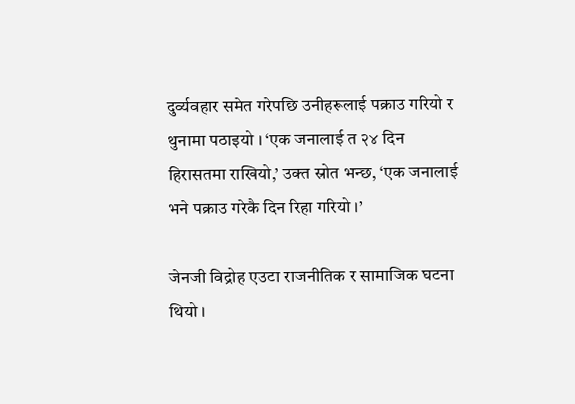दुर्व्यवहार समेत गरेपछि उनीहरूलाई पक्राउ गरियो र थुनामा पठाइयो । ‘एक जनालाई त २४ दिन हिरासतमा राखियो,’ उक्त स्रोत भन्छ, ‘एक जनालाई भने पक्राउ गरेकै दिन रिहा गरियो ।’

जेनजी विद्रोह एउटा राजनीतिक र सामाजिक घटना थियो ।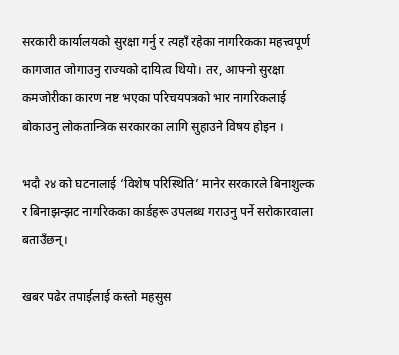सरकारी कार्यालयको सुरक्षा गर्नु र त्यहाँ रहेका नागरिकका महत्त्वपूर्ण कागजात जोगाउनु राज्यको दायित्व थियो। तर, आफ्नो सुरक्षा कमजोरीका कारण नष्ट भएका परिचयपत्रको भार नागरिकलाई बोकाउनु लोकतान्त्रिक सरकारका लागि सुहाउने विषय होइन ।

भदौ २४ को घटनालाई ‘विशेष परिस्थिति’ मानेर सरकारले बिनाशुल्क र बिनाझन्झट नागरिकका कार्डहरू उपलब्ध गराउनु पर्ने सरोकारवाला बताउँछन्।

खबर पढेर तपाईलाई कस्तो महसुस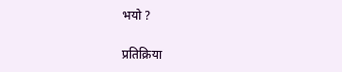भयो ?

प्रतिक्रिया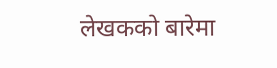लेखकको बारेमा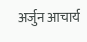अर्जुन आचार्य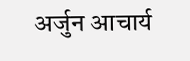अर्जुन आचार्य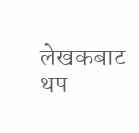लेखकबाट थप